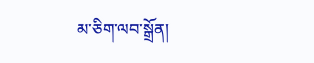མ་ཅིག་ལབ་སྒྲོན།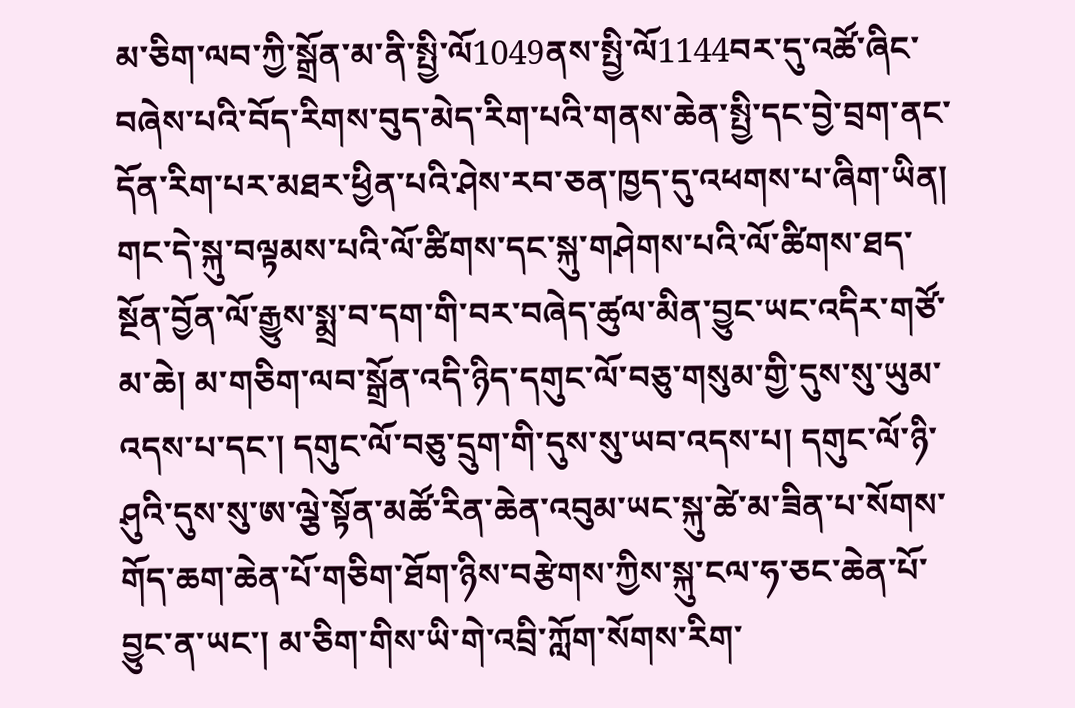མ་ཅིག་ལབ་ཀྱི་སྒྲོན་མ་ནི་སྤྱི་ལོ1049ནས་སྤྱི་ལོ1144བར་དུ་འཚོ་ཞིང་བཞེས་པའི་བོད་རིགས་བུད་མེད་རིག་པའི་གནས་ཆེན་སྤྱི་དང་བྱེ་བྲག་ནང་དོན་རིག་པར་མཐར་ཕྱིན་པའི་ཤེས་རབ་ཅན་ཁྱད་དུ་འཕགས་པ་ཞིག་ཡིན། གང་དེ་སྐུ་བལྟམས་པའི་ལོ་ཚིགས་དང་སྐུ་གཤེགས་པའི་ལོ་ཚིགས་ཐད་སྔོན་བྱོན་ལོ་རྒྱུས་སྨྲ་བ་དག་གི་བར་བཞེད་ཚུལ་མིན་བྱུང་ཡང་འདིར་གཙོ་མ་ཆེ། མ་གཅིག་ལབ་སྒྲོན་འདི་ཉིད་དགུང་ལོ་བཅུ་གསུམ་གྱི་དུས་སུ་ཡུམ་འདས་པ་དང་། དགུང་ལོ་བཅུ་དྲུག་གི་དུས་སུ་ཡབ་འདས་པ། དགུང་ལོ་ཉི་ཤུའི་དུས་སུ་ཨ་ལྕེ་སྟོན་མཚོ་རིན་ཆེན་འབུམ་ཡང་སྐུ་ཚེ་མ་ཟིན་པ་སོགས་གོད་ཆག་ཆེན་པོ་གཅིག་ཐོག་ཉིས་བརྩེགས་ཀྱིས་སྐུ་ངལ་ཧ་ཅང་ཆེན་པོ་བྱུང་ན་ཡང་། མ་ཅིག་གིས་ཡི་གེ་འབྲི་ཀློག་སོགས་རིག་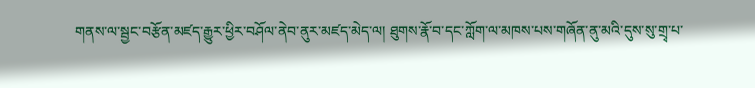གནས་ལ་སྦྱང་བརྩོན་མཛད་རྒྱུར་ཕྱིར་བཤོལ་ནེབ་ནུར་མཛད་མེད་ལ། ཐུགས་རྣོ་བ་དང་ཀློག་ལ་མཁས་པས་གཞོན་ནུ་མའི་དུས་སུ་གྲྭ་པ་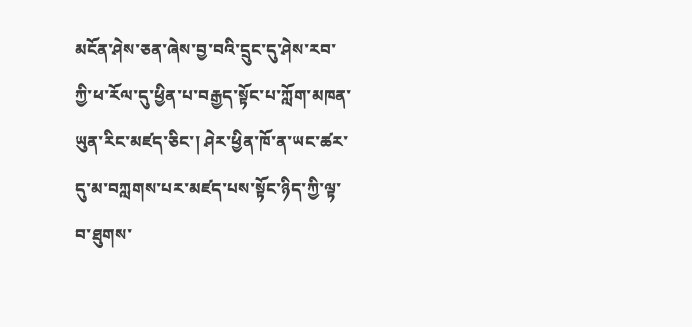མངོན་ཤེས་ཅན་ཞེས་བྱ་བའི་དྲུང་དུ་ཤེས་རབ་ཀྱི་ཕ་རོལ་དུ་ཕྱིན་པ་བརྒྱད་སྟོང་པ་ཀློག་མཁན་ཡུན་རིང་མཛད་ཅིང་། ཤེར་ཕྱིན་ཁོ་ན་ཡང་ཚར་དུ་མ་བཀླགས་པར་མཛད་པས་སྟོང་ཉིད་ཀྱི་ལྟ་བ་ཐུགས་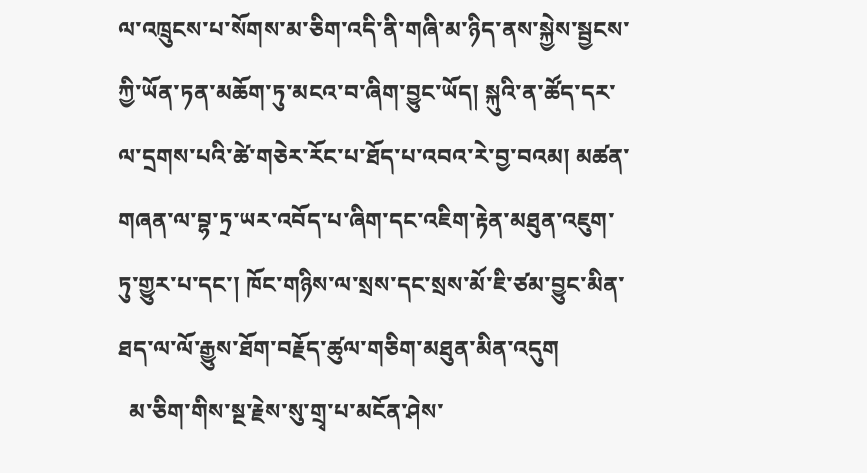ལ་འཁྲུངས་པ་སོགས་མ་ཅིག་འདི་ནི་གཞི་མ་ཉིད་ནས་སྐྱེས་སྦྱངས་ཀྱི་ཡོན་ཏན་མཆོག་ཏུ་མངའ་བ་ཞིག་བྱུང་ཡོད། སྐུའི་ན་ཚོད་དར་ལ་དྲགས་པའི་ཚེ་གཅེར་རོང་པ་ཐོད་པ་འབའ་རེ་བྱ་བའམ། མཚན་གཞན་ལ་བྷ་ཏྲ་ཡར་འབོད་པ་ཞིག་དང་འཇིག་རྟེན་མཐུན་འཇུག་ཏུ་གྱུར་པ་དང་། ཁོང་གཉིས་ལ་སྲས་དང་སྲས་མོ་ཇི་ཙམ་བྱུང་མིན་ཐད་ལ་ལོ་རྒྱུས་ཐོག་བརྗོད་ཚུལ་གཅིག་མཐུན་མིན་འདུག
  མ་ཅིག་གིས་སྔ་རྗེས་སུ་གྲྭ་པ་མངོན་ཤེས་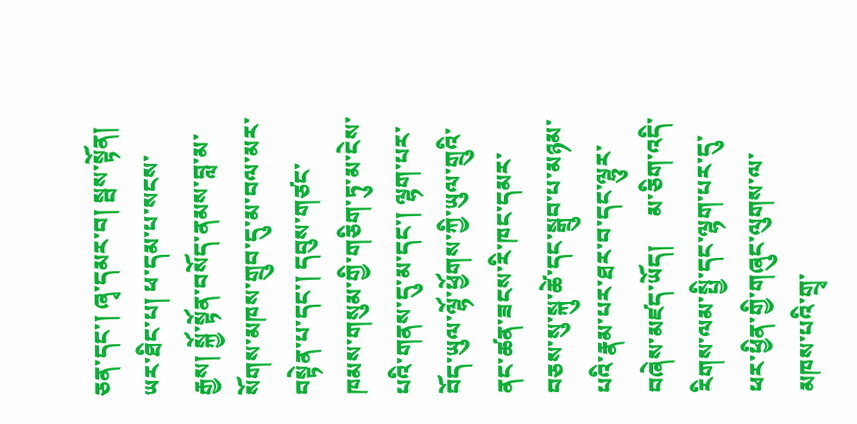ཅན་དང་། ཞྭ་དམར་བ། སྦས་སྟོན། ཡར་ཐིང་པ། ཕ་དམ་པ་སངས་རྒྱས། སྐྱོ་སྟོན་བསོད་ནམས་བླ་མ་སོགས་མཁས་གྲུབ་དུ་མ་བལ་མར་བསྟེན་པ་དང་། དབུས་གཙང་ཁམས་གསུམ་གྱི་གཅིག་ཏུ་མ་ངེས་པའི་གནས་དུ་མ་དང་། ལྷག་པར་བོད་ཡུལ་ལྷོ་ཕྱོགས་ཀྱི་ཡུལ་གྲུའི་ནང་ཚན་ཟངས་རི་ཁང་དམར་བཅས་སུ་སྐུ་ཚེ་དང་སྒྲུབ་པ་མཉམ་པའི་རྣམ་པར་ཐར་བ་དང་ལྷུར་བཞེས་མཛད་ཡོད།     མ་ཅིག་འདི་རིགས་ལམ་སྤྱི་དང་ལྷག་པར་དུ་ཕར་ཕྱིན་གྱི་གཞུང་ལུགས་ལ་མཁས་པའི་གྲྭ་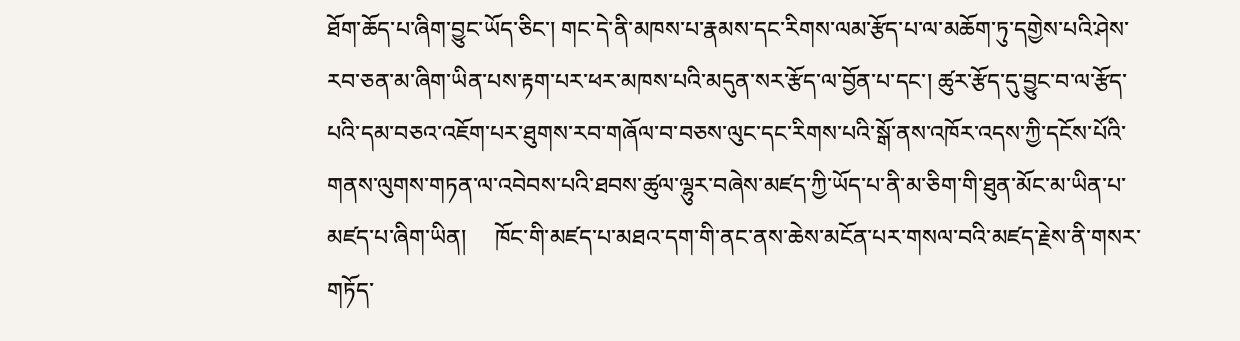ཐོག་ཆོད་པ་ཞིག་བྱུང་ཡོད་ཅིང་། གང་དེ་ནི་མཁས་པ་རྣམས་དང་རིགས་ལམ་རྩོད་པ་ལ་མཆོག་ཏུ་དགྱེས་པའི་ཤེས་རབ་ཅན་མ་ཞིག་ཡིན་པས་རྟག་པར་ཕར་མཁས་པའི་མདུན་སར་རྩོད་ལ་བྱོན་པ་དང་། ཚུར་རྩོད་དུ་བྱུང་བ་ལ་རྩོད་པའི་དམ་བཅའ་འཇོག་པར་ཐུགས་རབ་གཞོལ་བ་བཅས་ལུང་དང་རིགས་པའི་སྒོ་ནས་འཁོར་འདས་ཀྱི་དངོས་པོའི་གནས་ལུགས་གཏན་ལ་འབེབས་པའི་ཐབས་ཚུལ་ལྷུར་བཞེས་མཛད་ཀྱི་ཡོད་པ་ནི་མ་ཅིག་གི་ཐུན་མོང་མ་ཡིན་པ་མཛད་པ་ཞིག་ཡིན།     ཁོང་གི་མཛད་པ་མཐའ་དག་གི་ནང་ནས་ཆེས་མངོན་པར་གསལ་བའི་མཛད་རྗེས་ནི་གསར་གཏོད་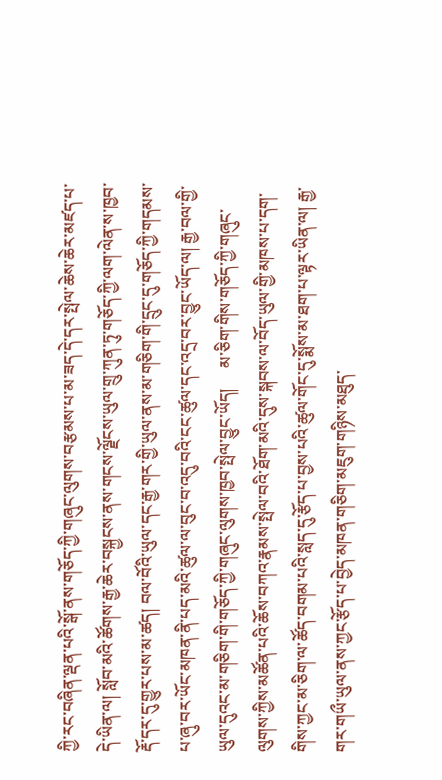ཀྱི་རང་བཞིན་ལྡན་པའི་སྒོ་ནས་གཅོད་ཀྱི་གཞུང་ལུགས་བརྩམས་པ་མ་ཟད་དེ་དར་སྤེལ་ཆེས་ཆེར་མཛད་པ་དེ་ཡིན་ལ། སློབ་མའི་ཚོགས་རྒྱ་ཆེར་བསྐྱངས་ནས་གངས་ལྗོངས་ཡུལ་གྲུ་ཀུན་ཏུ་གཅོད་ཀྱི་ལག་ལེན་ས་ཁྱབ་རྡོ་དར་དུ་གྱུར་པས་མ་ཚད། བལ་བོའི་ཡུལ་དང་རྒྱ་གར་གྱི་ཡུལ་ནས་མ་གཅིག་གི་དྲུང་དུ་གཅོད་ཀྱི་གདམས་པ་ཞུ་བར་ཡོང་མཁན་ནི་པད་མའི་ཚུལ་ལ་བུང་བ་འདུ་བའི་ངང་ཚུལ་དང་འདྲ་བར་བྱུང་ཡོད་ལ། རྒྱ་བལ་གྱི་ཡུལ་དུའང་མ་གཅིག་གི་གཅོད་ཀྱི་གཞུང་ལུགས་ཁྱབ་སྤེལ་བྱུང་ཡོད།     མ་ཅིག་གིས་གཅོད་ཀྱི་གཞུང་ལུགས་ཀྱིས་མཚོན་པའི་ཆོས་བཀའ་རྣམས་སྤེལ་བའི་ཐོག་མའི་དུས་སྐབས་ལ་བོད་ཡུལ་གྱི་མཁས་པ་དག་གིས་ཀྱང་མ་ཅིག་ལ་ཚོད་བགམ་པའི་སླད་དུ་རྩོད་པ་བྱས་པའི་ཚུལ་གོང་དུ་སྨོས་མ་ཐག་པ་ལྟར་ཡིན་ལ། རྒྱ་གར་གཡྀ་ཡུལ་ནས་ཀྱང་རྩོད་པ་བྱེད་མཁན་གཅིག་མཇུག་གཉིས་མཐུད་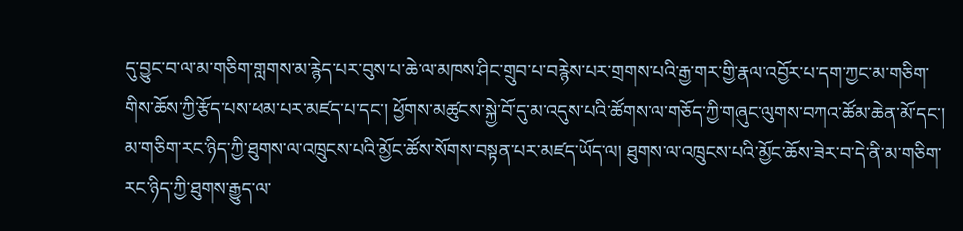དུ་བྱུང་བ་ལ་མ་གཅིག་གླགས་མ་རྙེད་པར་བུས་པ་ཆེ་ལ་མཁས་ཤིང་གྲུབ་པ་བརྙེས་པར་གྲགས་པའི་རྒྱ་གར་གྱི་རྣལ་འབྱོར་པ་དག་ཀྱང་མ་གཅིག་གིས་ཆོས་ཀྱི་རྩོད་པས་ཕམ་པར་མཛད་པ་དང་། ཕྱོགས་མཚུངས་སྐྱེ་བོ་དུ་མ་འདུས་པའི་ཚོགས་ལ་གཅོད་ཀྱི་གཞུང་ལུགས་བཀའ་ཚོམ་ཆེན་མོ་དང་། མ་གཅིག་རང་ཉིད་ཀྱི་ཐུགས་ལ་འཁྲུངས་པའི་མྱོང་ཚོས་སོགས་བསྟན་པར་མཛད་ཡོད་ལ། ཐུགས་ལ་འཁྲུངས་པའི་མྱོང་ཆོས་ཟེར་བ་དེ་ནི་མ་གཅིག་རང་ཉིད་ཀྱི་ཐུགས་རྒྱུད་ལ་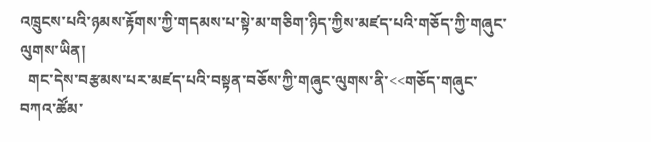འཁྲུངས་པའི་ཉམས་རྟོགས་ཀྱི་གདམས་པ་སྟེ་མ་གཅིག་ཉིད་ཀྱིས་མཛད་པའི་གཅོད་ཀྱི་གཞུང་ལུགས་ཡིན།
  གང་དེས་བརྩམས་པར་མཛད་པའི་བསྟན་བཅོས་ཀྱི་གཞུང་ལུགས་ནི་<<གཅོད་གཞུང་བཀའ་ཚོམ་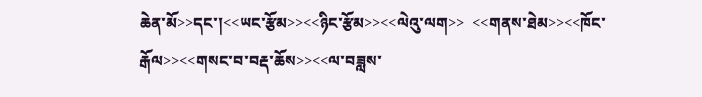ཆེན་མོ>>དང་།<<ཡང་རྩོམ>><<ཉིང་རྩོམ>><<ལེའུ་ལག>>  <<གནས་ཐེམ>><<ཁོང་རྒོལ>><<གསང་བ་བརྡ་ཆོས>><<ལ་བཟླས་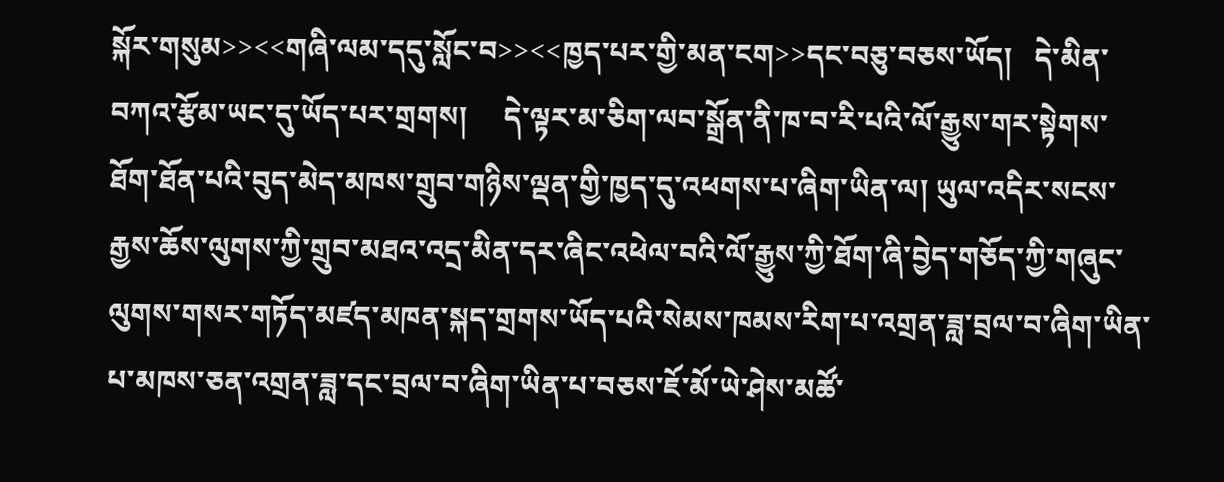སྐོར་གསུམ>><<གཞི་ལམ་དདུ་སློང་བ>><<ཁྱད་པར་གྱི་མན་ངག>>དང་བཅུ་བཅས་ཡོད།   དེ་མིན་བཀའ་རྩོམ་ཡང་དུ་ཡོད་པར་གྲགས།     དེ་ལྟར་མ་ཅིག་ལབ་སྒྲོན་ནི་ཁ་བ་རི་པའི་ལོ་རྒྱུས་གར་སྟེགས་ཐོག་ཐོན་པའི་བུད་མེད་མཁས་གྲུབ་གཉིས་ལྡན་གྱི་ཁྱད་དུ་འཕགས་པ་ཞིག་ཡིན་ལ། ཡུལ་འདིར་སངས་རྒྱས་ཆོས་ལུགས་ཀྱི་གྲུབ་མཐའ་འདྲ་མིན་དར་ཞིང་འཕེལ་བའི་ལོ་རྒྱུས་ཀྱི་ཐོག་ཞི་བྱེད་གཅོད་ཀྱི་གཞུང་ལུགས་གསར་གཏོད་མཛད་མཁན་སྐད་གྲགས་ཡོད་པའི་སེམས་ཁམས་རིག་པ་འགྲན་ཟླ་བྲལ་བ་ཞིག་ཡིན་པ་མཁས་ཅན་འགྲན་ཟླ་དང་བྲལ་བ་ཞིག་ཡིན་པ་བཅས་ཇོ་མོ་ཡེ་ཤེས་མཚོ་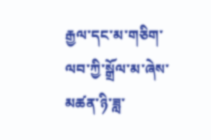རྒྱལ་དང་མ་གཅིག་ལབ་ཀྱི་སྒྲོལ་མ་ཞེས་མཚན་ཉི་ཟླ་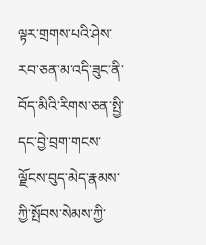ལྟར་གྲགས་པའི་ཤེས་རབ་ཅན་མ་འདི་ཟུང་ནི་བོད་མིའི་རིགས་ཅན་སྤྱི་དང་བྱེ་བྲག་གངས་ལྗོངས་བུད་མེད་རྣམས་ཀྱི་སྤོབས་སེམས་ཀྱི་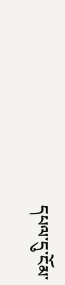དཔལ་དུ་ངོམ་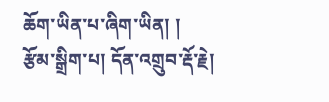ཆོག་ཡིན་པ་ཞིག་ཡིན། །
རྩོམ་སྒྲིག་པ། དོན་འགྲུབ་རྡོ་རྗེ།